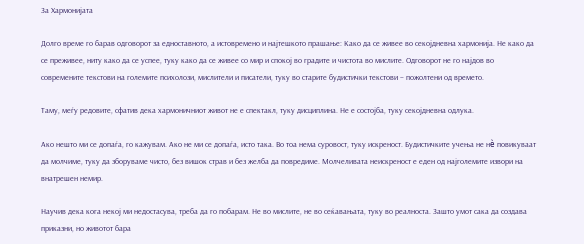За Хармонијата

Долго време го барав одговорот за едноставното, а истовремено и најтешкото прашање: Како да се живее во секојдневна хармонија. Не како да се преживее, ниту како да се успее, туку како да се живее со мир и спокој во градите и чистота во мислите. Одговорот не го најдов во современите текстови на големите психолози, мислители и писатели, туку во старите будистички текстови – пожолтени од времето.

Таму, меѓу редовите, сфатив дека хармоничниот живот не е спектакл, туку дисциплина. Не е состојба, туку секојдневна одлука.

Ако нешто ми се допаѓа, го кажувам. Ако не ми се допаѓа, исто така. Во тоа нема суровост, туку искреност. Будистичките учења не нè повикуваат да молчиме, туку да зборуваме чисто, без вишок страв и без желба да повредиме. Молчеливата неискреност е еден од најголемите извори на внатрешен немир.

Научив дека кога некој ми недостасува, треба да го побарам. Не во мислите, не во сеќавањата, туку во реалноста. Зашто умот сака да создава приказни, но животот бара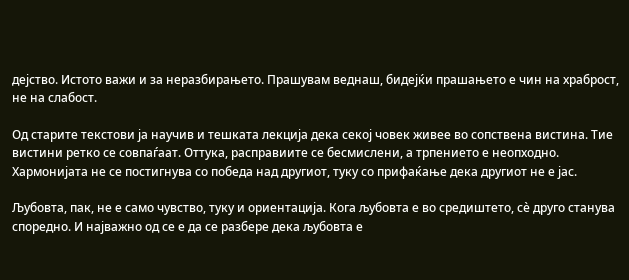дејство. Истото важи и за неразбирањето. Прашувам веднаш, бидејќи прашањето е чин на храброст, не на слабост.

Од старите текстови ја научив и тешката лекција дека секој човек живее во сопствена вистина. Тие вистини ретко се совпаѓаат. Оттука, расправиите се бесмислени, а трпението е неопходно. Хармонијата не се постигнува со победа над другиот, туку со прифаќање дека другиот не е јас.

Љубовта, пак, не е само чувство, туку и ориентација. Кога љубовта е во средиштето, сè друго станува споредно. И најважно од се е да се разбере дека љубовта е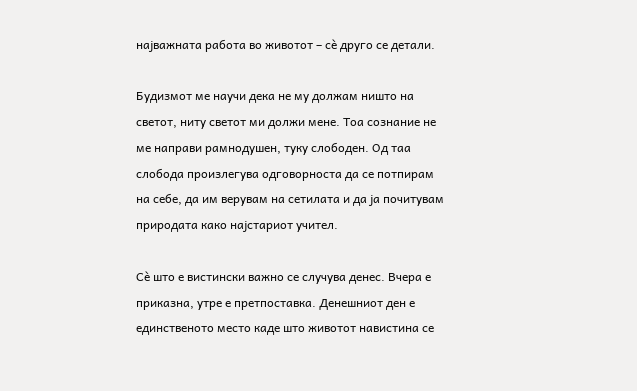најважната работа во животот – сè друго се детали.

Будизмот ме научи дека не му должам ништо на светот, ниту светот ми должи мене. Тоа сознание не ме направи рамнодушен, туку слободен. Од таа слобода произлегува одговорноста да се потпирам на себе, да им верувам на сетилата и да ја почитувам природата како најстариот учител.

Сè што е вистински важно се случува денес. Вчера е приказна, утре е претпоставка. Денешниот ден е единственото место каде што животот навистина се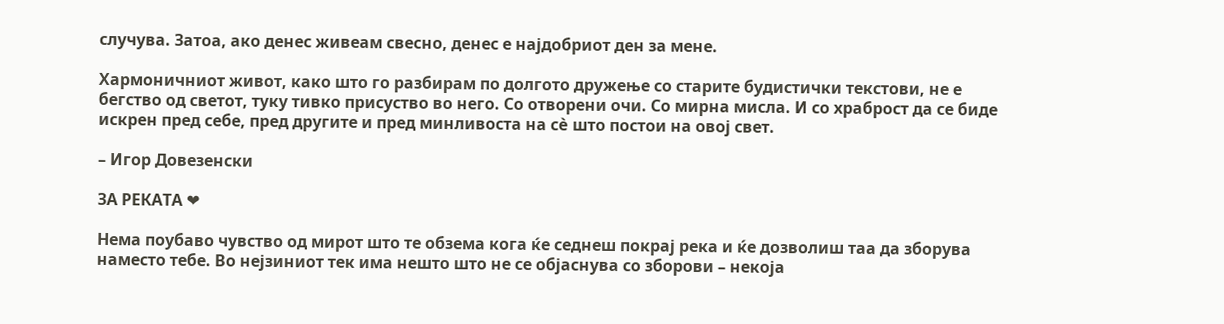случува. Затоа, ако денес живеам свесно, денес е најдобриот ден за мене.

Хармоничниот живот, како што го разбирам по долгото дружење со старите будистички текстови, не е бегство од светот, туку тивко присуство во него. Со отворени очи. Со мирна мисла. И со храброст да се биде искрен пред себе, пред другите и пред минливоста на сè што постои на овој свет.

– Игор Довезенски

ЗА РЕКАТА ❤

Нема поубаво чувство од мирот што те обзема кога ќе седнеш покрај река и ќе дозволиш таа да зборува наместо тебе. Во нејзиниот тек има нешто што не се објаснува со зборови – некоја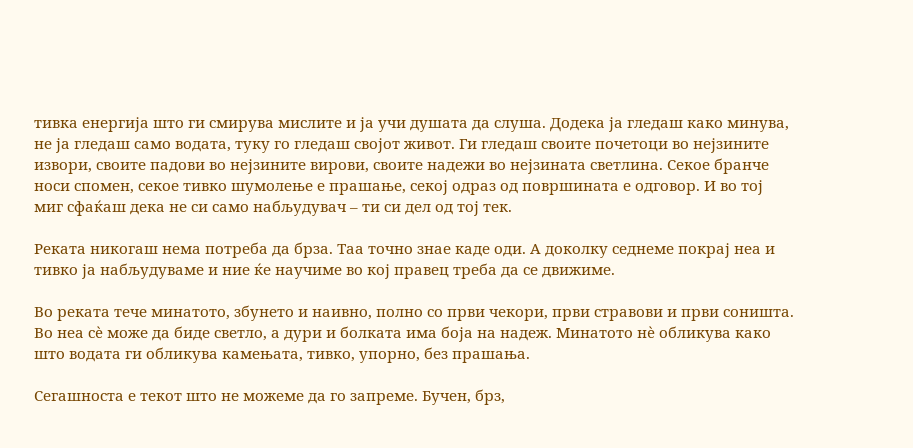тивка енергија што ги смирува мислите и ја учи душата да слуша. Додека ја гледаш како минува, не ја гледаш само водата, туку го гледаш својот живот. Ги гледаш своите почетоци во нејзините извори, своите падови во нејзините вирови, своите надежи во нејзината светлина. Секое бранче носи спомен, секое тивко шумолење е прашање, секој одраз од површината е одговор. И во тој миг сфаќаш дека не си само набљудувач – ти си дел од тој тек.

Реката никогаш нема потреба да брза. Таа точно знае каде оди. А доколку седнеме покрај неа и тивко ја набљудуваме и ние ќе научиме во кој правец треба да се движиме.

Во реката тече минатото, збунето и наивно, полно со први чекори, први стравови и први соништа. Во неа сè може да биде светло, а дури и болката има боја на надеж. Минатото нè обликува како што водата ги обликува камењата, тивко, упорно, без прашања.

Сегашноста е текот што не можеме да го запреме. Бучен, брз,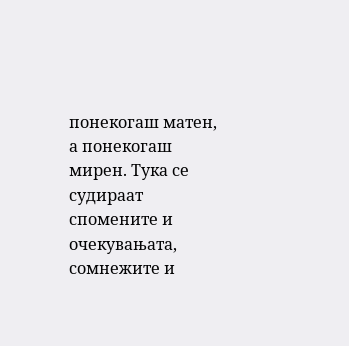понекогаш матен, а понекогаш мирен. Тука се судираат спомените и очекувањата, сомнежите и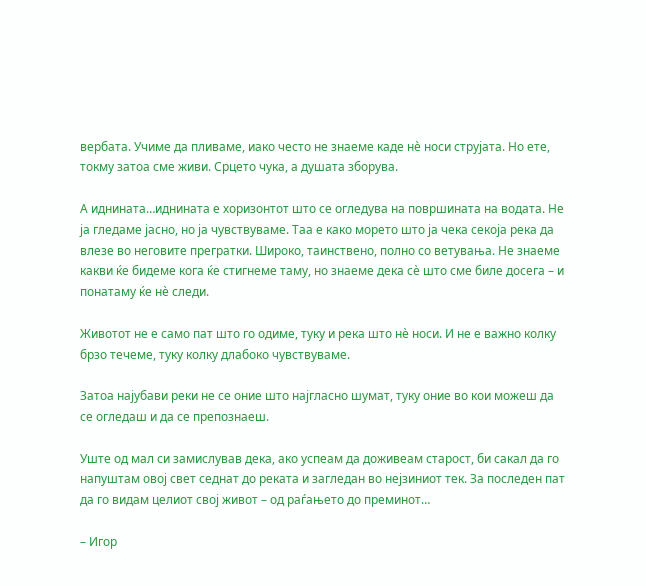вербата. Учиме да пливаме, иако често не знаеме каде нè носи струјата. Но ете, токму затоа сме живи. Срцето чука, а душата зборува.

А иднината…иднината е хоризонтот што се огледува на површината на водата. Не ја гледаме јасно, но ја чувствуваме. Таа е како морето што ја чека секоја река да влезе во неговите прегратки. Широко, таинствено, полно со ветувања. Не знаеме какви ќе бидеме кога ќе стигнеме таму, но знаеме дека сè што сме биле досега – и понатаму ќе нè следи.

Животот не е само пат што го одиме, туку и река што нè носи. И не е важно колку брзо течеме, туку колку длабоко чувствуваме.

Затоа најубави реки не се оние што најгласно шумат, туку оние во кои можеш да се огледаш и да се препознаеш.

Уште од мал си замислував дека, ако успеам да доживеам старост, би сакал да го напуштам овој свет седнат до реката и загледан во нејзиниот тек. За последен пат да го видам целиот свој живот – од раѓањето до преминот…

– Игор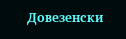Довезенски